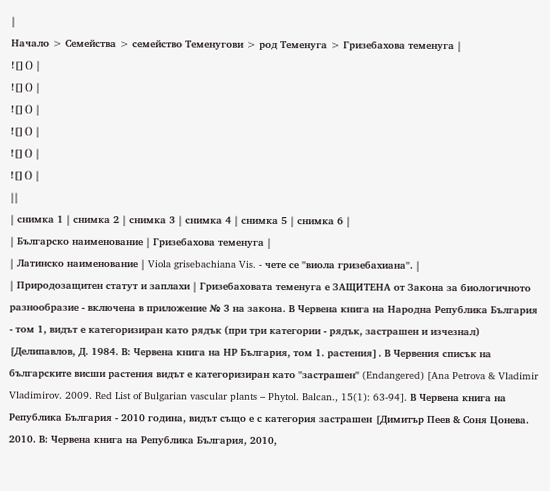|
Начало > Семейства > семейство Теменугови > род Теменуга > Гризебахова теменуга |
![]() |
![]() |
![]() |
![]() |
![]() |
![]() |
||
| снимка 1 | снимка 2 | снимка 3 | снимка 4 | снимка 5 | снимка 6 |
| Българско наименование | Гризебахова теменуга |
| Латинско наименование | Viola grisebachiana Vis. - чете се "виола гризебахиана". |
| Природозащитен статут и заплахи | Гризебаховата теменуга е ЗАЩИТЕНА от Закона за биологичното разнообразие - включена в приложение № 3 на закона. В Червена книга на Народна Република България - том 1, видът е категоризиран като рядък (при три категории - рядък, застрашен и изчезнал) [Делипавлов, Д. 1984. В: Червена книга на НР България, том 1. растения]. В Червения списък на българските висши растения видът е категоризиран като "застрашен" (Endangered) [Ana Petrova & Vladimir Vladimirov. 2009. Red List of Bulgarian vascular plants – Phytol. Balcan., 15(1): 63-94]. В Червена книга на Република България - 2010 година, видът също е с категория застрашен [Димитър Пеев & Соня Цонева. 2010. В: Червена книга на Република България, 2010,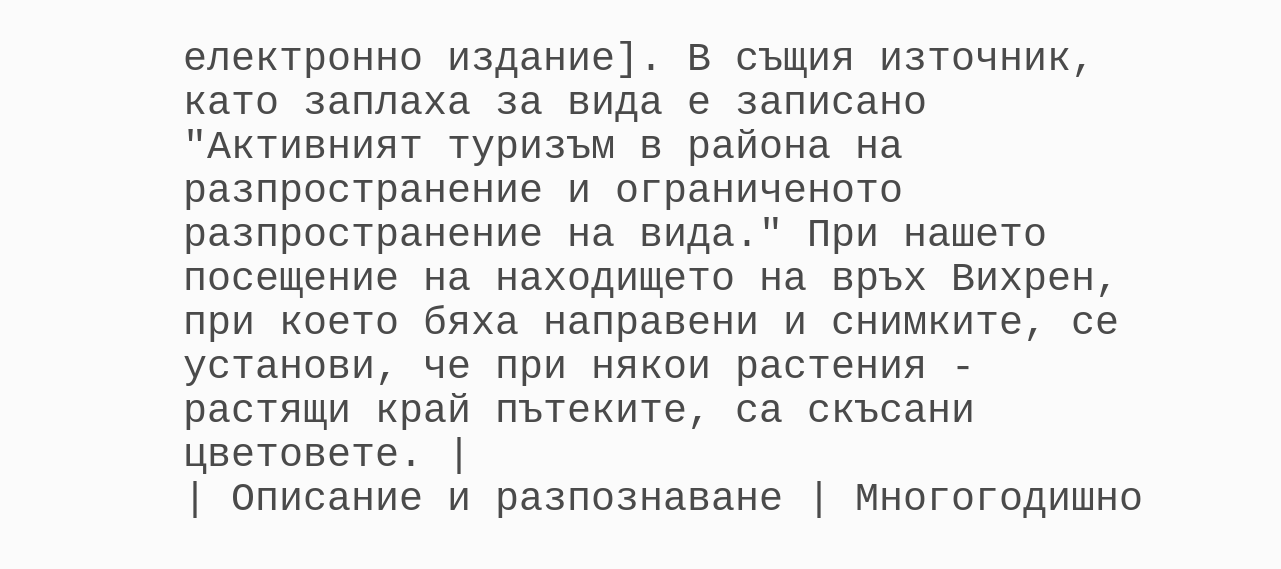електронно издание]. В същия източник, като заплаха за вида е записано "Активният туризъм в района на разпространение и ограниченото разпространение на вида." При нашето посещение на находището на връх Вихрен, при което бяха направени и снимките, се установи, че при някои растения - растящи край пътеките, са скъсани цветовете. |
| Описание и разпознаване | Многогодишно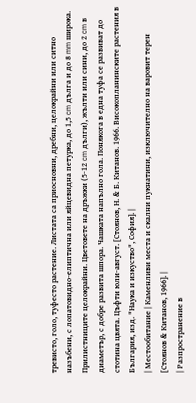тревисто, голо, туфесто растение. Листата са приосновни, дребни, целокрайни или ситно назъбени, с лопатовидно-елиптична или яйцевидна петурка, до 1,5 cm дълга и до 8 mm широка. Прилистниците целокрайни. Цветовете на дръжки (5-12 cm дълги), жълти или сини, до 2 cm в диаметър, с добре развита шпора. Чашката напълно гола. Понякога в една туфа се развиват до стотина цвята. Цъфти юли-август. [Стоянов, Н. & Б. Китанов. 1966. Високопланинските растения в България, изд. "Наука и изкуство", София]. |
| Местообитание | Каменливи места и скални пукнатини, изключително на варовит терен [Стоянов & Китанов, 1966]. |
| Разпространение в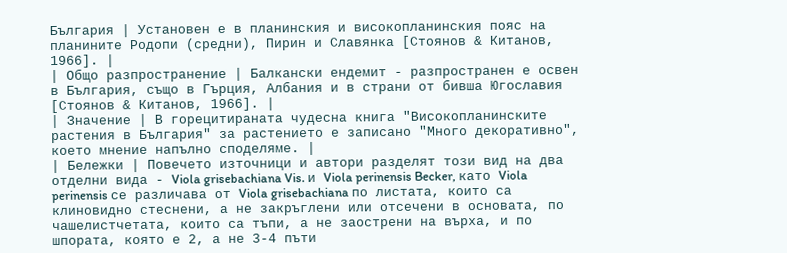България | Установен е в планинския и високопланинския пояс на планините Родопи (средни), Пирин и Славянка [Стоянов & Китанов, 1966]. |
| Общо разпространение | Балкански ендемит - разпространен е освен в България, също в Гърция, Албания и в страни от бивша Югославия [Стоянов & Китанов, 1966]. |
| Значение | В горецитираната чудесна книга "Високопланинските растения в България" за растението е записано "Много декоративно", което мнение напълно споделяме. |
| Бележки | Повечето източници и автори разделят този вид на два отделни вида - Viola grisebachiana Vis. и Viola perinensis Becker, като Viola perinensis се различава от Viola grisebachiana по листата, които са клиновидно стеснени, а не закръглени или отсечени в основата, по чашелистчетата, които са тъпи, а не заострени на върха, и по шпората, която е 2, а не 3-4 пъти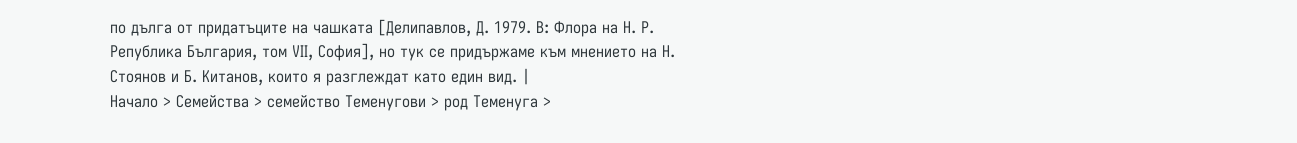по дълга от придатъците на чашката [Делипавлов, Д. 1979. В: Флора на Н. Р. Република България, том VІІ, София], но тук се придържаме към мнението на Н. Стоянов и Б. Китанов, които я разглеждат като един вид. |
Начало > Семейства > семейство Теменугови > род Теменуга >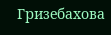Гризебахова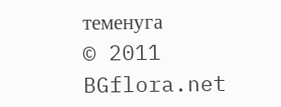теменуга
© 2011 BGflora.net